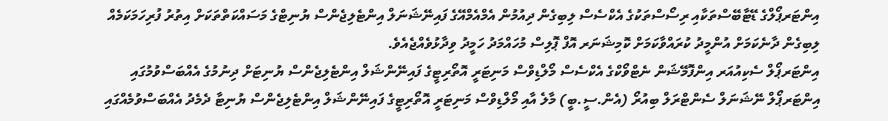އިންޓަރޕޯލްގެ ޑޭޓާބޭސްތަކާއި ރިސޯސްތަކުގެ އެކްސެސް ލިބިގެން ދިއުމުން އެމްއެމްއޭގެ ފައިނޭޝަނަލް އިންޓެލިޖެންސް ޔުނިޓްގެ މަސައްކަތްތަކަށް އިތުރު ފުރިހަމަކަމެއް ލިބިގެން ދާނެކަމަށް އުންމީދު ކުރައްވާކަމަށް ކޮމިޝަނަރ އޮފް ޕޮލިސް މުހައްމަދު ހަމީދު ވިދާޅުވެއްޖެއެވެ.
އިންޓަރޕޯލް ސެކިއުއަރ އިންފޮމޭޝަން ނެޓްވޯކްގެ އެކްސެސް މޯލްޑިވްސް މަނިޓަރީ އޮތޯރިޓީގެ ފައިނޭންޝަލް އިންޓެލިޖެންސް ޔުނިޓަށް ދިނުމުގެ އެއްބަސްވުމުގައި އިންޓަރޕޯލް ނޭޝަނަލް ސެންޓްރަލް ބިއުރޯ (އެން.ސީ.ބީ) މާލެ އާއި މޯލްޑިވްސް މަނިޓަރީ އޮތޯރިޓީގެ ފައިނޭންޝަލް އިންޓެލިޖެންސް ޔުނިޓާ ދެމެދު އެއްބަސްވުމެއްގައި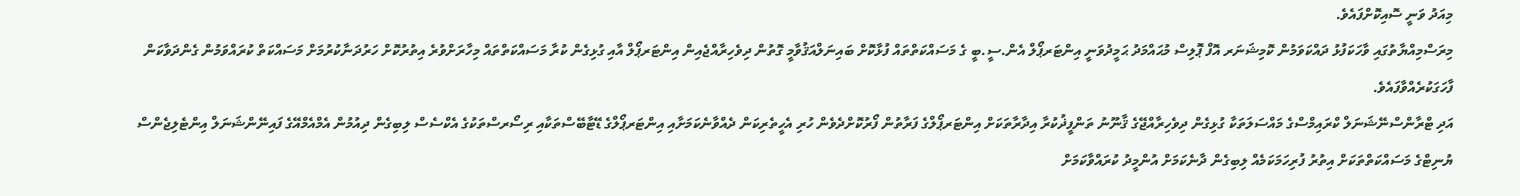މިއަދު ވަނީ ސޮއިކޮށްފައެވެ.
މިރަސްމިއްޔާތުގައި ވާހަކަފުޅު ދައްކަވަމުން ކޮމިޝަނަރ އޮފް ޕޮލިސް މުޙައްމަދު ޙަމީދުވަނީ އިންޓަރޕޯލް އެން.ސީ.ބީ ގެ މަސައްކަތްތައް ފުޅާކޮށް ބައިނަލްއަޤުވާމީ ގޮތުން ދިވެހިރާއްޖެއިން އިންޓަރޕޯލް އާއި ގުޅިގެން ކުރާ މަސައްކަތްތައް މިހާރަށްވުރެ އިތުރުކޮށް ހަރުދަނާކުރުމަށް މަސައްކަތް ކުރައްވަމުން ގެންދަވާކަން ފާހަގަކުރެއްވާފައެވެ.
އަދި ޓްރާންސްނޭޝަނަލް ކްރައިމްސްގެ މައްސަލަތަކާ ގުޅިގެން ދިވެހިރާއްޖޭގެ ޤާނޫނު ތަންފީޛުކުރާ އިދާރާތަކަށް އިންޓަރޕޯލްގެ ފަރާތުން ފޯރުކޮށްދެވެން ހުރި އެހީތެރިކަން ދެއްވާނެކަމަށާއި އިންޓަރޕޯލްގެ ޑޭޓާބޭސްތަކާއި ރިސޯރސްތަކުގެ އެކްސެސް ލިބިގެން ދިއުމުން އެމްއެމްއޭގެ ފައިނޭންޝަނަލް އިންޓެލިޖެންސް ޔުނިޓްގެ މަސައްކަތްތަކަށް އިތުރު ފުރިހަމަކަމެއް ލިބިގެން ދާނެކަމަށް އުންމީދު ކުރައްވާކަމަށް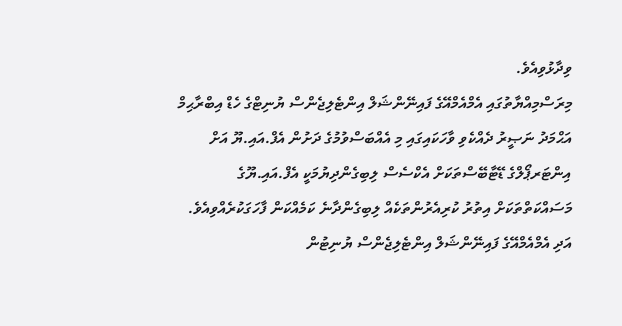ވިދާޅުވިއެވެ.
މިރަސްމިއްޔާތުގައި އެމްއެމްއޭގެ ފައިނޭންޝަލް އިންޓެލިޖެންސް ޔުނިޓްގެ ހެޑް އިބްރާޙިމް އަޙްމަދު ނަޞީރު ދެއްކެވި ވާހަކައިގައި މި އެއްބަސްވުމުގެ ދަށުން އެފް.އައި.ޔޫ އަށް އިންޓަރޕޯލްގެ ޑޭޓާބޭސްތަކަށް އެކްސެސް ލިބިގެންދިޔުމަކީ އެފް.އައި.ޔޫގެ މަސައްކަތްތަކަށް އިތުރު ކުރިއެރުންތަކެއް ލިބިގެންދާނެ ކަމެއްކަން ފާހަގަކުރެއްވިއެވެ.
އަދި އެމްއެމްއޭގެ ފައިނޭންޝަލް އިންޓެލިޖެންސް ޔުނިޓުން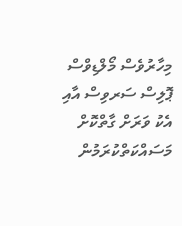މިހާރުވެސް މޯލްޑިވްސް ޕޮލިސް ސަރވިސް އާއި އެކު ވަރަށް ގާތްކޮށް މަސައްކަތްކުރަމުން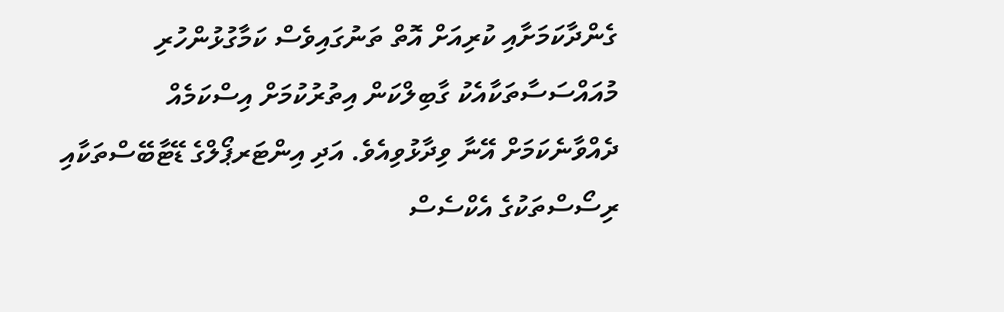ގެންދާކަމަށާއި ކުރިއަށް އޮތް ތަނުގައިވެސް ކަމާގުޅުންހުރި މުއައްސަސާތަކާއެކު ގާބިލްކަން އިތުރުކުމަށް އިސްކަމެއް ދެއްވާނެކަމަށް އޭނާ ވިދާޅުވިއެވެ. އަދި އިންޓަރޕޯލްގެ ޑޭޓާބޭސްތަކާއި ރިސޯސްތަކުގެ އެކްސެސް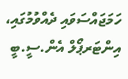ހަމަޖައްސަވައި ދެއްވުމުގައި، އިންޓަރޕޯލް އެން.ސީ.ބީ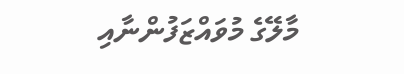މާލޭގެ މުވައްޒަފުންނާއި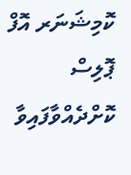ކޮމިޝަނަރ އޮފް ޕޮލިސް ކޮށްދެއްވާފައިވާ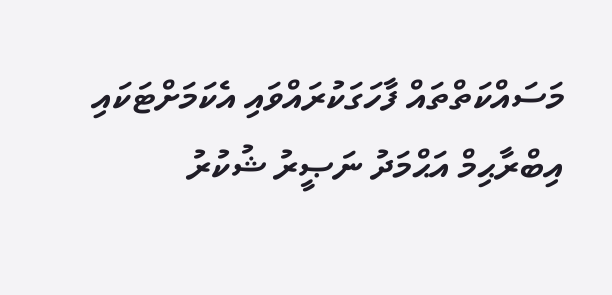މަސައްކަތްތައް ފާހަގަކުރައްވައި އެކަމަށްޓަކައި އިބްރާޙިމް އަޙްމަދު ނަޞީރު ޝުކުރު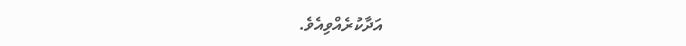އަދާކުރެއްވިއެވެ.